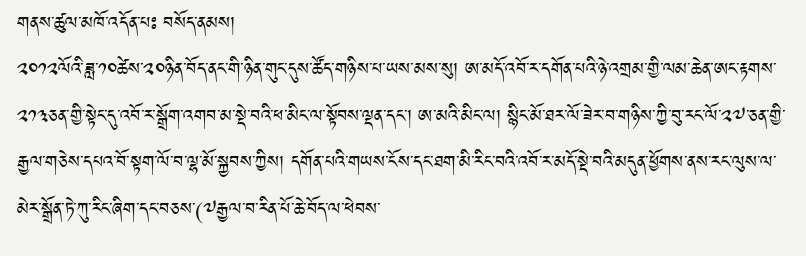གནས་ཚུལ་མཁོ་འདོན་པཿ བསོད་ནམས།
༢༠༡༢ལོའི་ཟླ་༡༠ཚེས་༢༠ཉིན་བོད་ནང་གི་ཉིན་གུང་དུས་ཚོད་གཉིས་པ་ཡས་མས་སུ། ཨ་མདོ་འབོ་ར་དགོན་པའི་ཉེ་འགྲམ་གྱི་ལམ་ཆེན་ཨང་རྟགས་༢༡༣ཅན་གྱི་སྟེང་དུ་འབོ་ར་སྒྲོག་འགབ་མ་སྡེ་བའི་ཕ་མིང་ལ་སྟོབས་ལྡན་དང་། ཨ་མའི་མིང་ལ། སྙིང་མོ་ཐར་ལོ་ཟེར་བ་གཉིས་ཀྱི་བུ་རང་ལོ་༢༧་ཅན་གྱི་རྒྱལ་གཅེས་དཔའ་བོ་སྟག་ལོ་བ་ལྷ་མོ་སྐྱབས་ཀྱིས། དགོན་པའི་གཡས་ངོས་དང་ཐག་མི་རིང་བའི་འབོ་ར་མདོ་སྡེ་བའི་མདུན་ཕྱོགས་ནས་རང་ལུས་ལ་མེར་སྒྲོན་ཏེ་ཀུ་རིང་ཞིག་དང་བཅས་(༧རྒྱལ་བ་རིན་པོ་ཆེ་བོད་ལ་ཕེབས་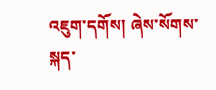འཇུག་དགོས། ཞེས་སོགས་སྐད་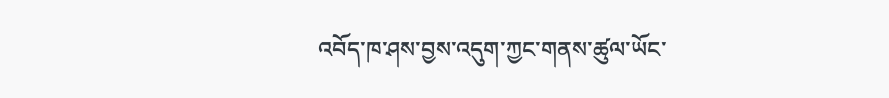འབོད་ཁ་ཤས་བྱས་འདུག་ཀྱང་གནས་ཚུལ་ཡོང་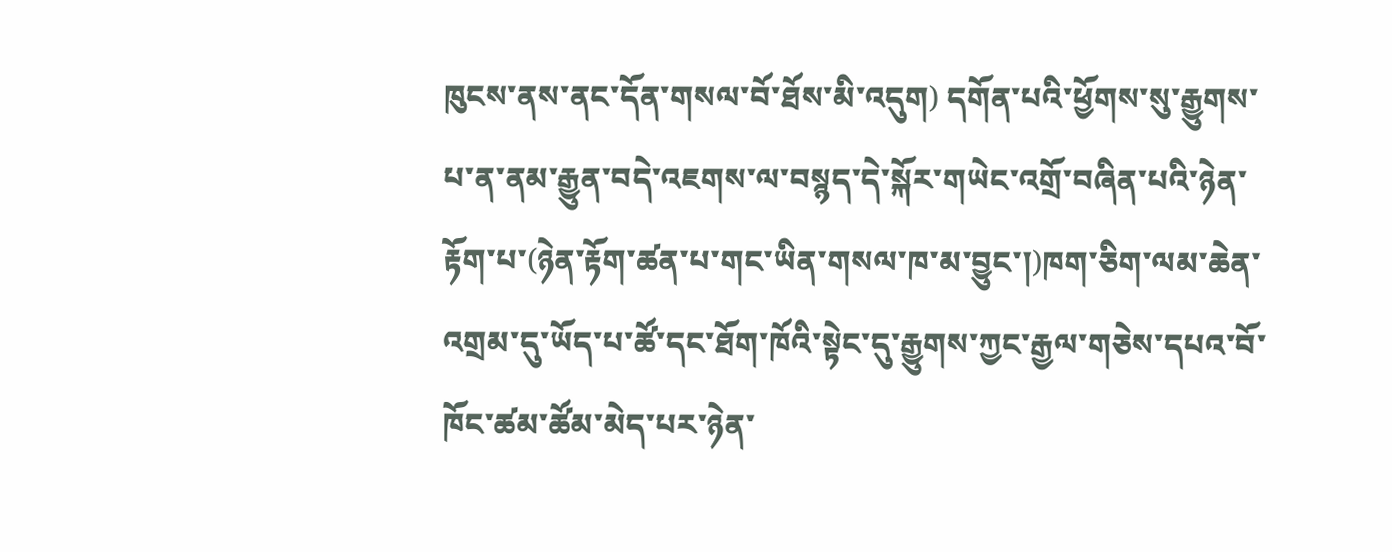ཁུངས་ནས་ནང་དོན་གསལ་བོ་ཐོས་མི་འདུག) དགོན་པའི་ཕྱོགས་སུ་རྒྱུགས་པ་ན་ནམ་རྒྱུན་བདེ་འཇགས་ལ་བསྙད་དེ་སྐོར་གཡེང་འགྲོ་བཞིན་པའི་ཉེན་རྟོག་པ་(ཉེན་རྟོག་ཚན་པ་གང་ཡིན་གསལ་ཁ་མ་བྱུང་།)ཁག་ཅིག་ལམ་ཆེན་འགྲམ་དུ་ཡོད་པ་ཚོ་དང་ཐོག་ཁོའི་སྟེང་དུ་རྒྱུགས་ཀྱང་རྒྱལ་གཅེས་དཔའ་བོ་ཁོང་ཚམ་ཚོམ་མེད་པར་ཉེན་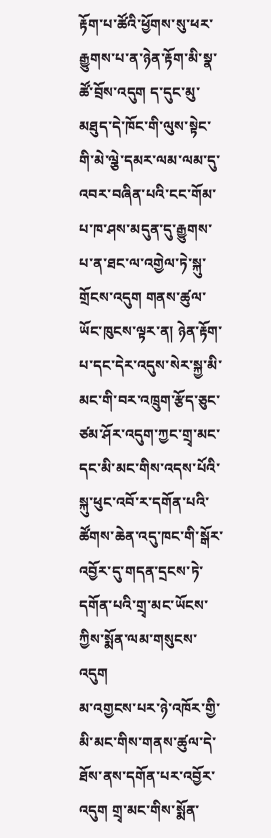རྟོག་པ་ཚོའི་ཕྱོགས་སུ་ཕར་རྒྱུགས་པ་ན་ཉེན་རྟོག་མི་སྣ་ཚོ་བྲོས་འདུག ད་དུང་མུ་མཐུད་དེ་ཁོང་གི་ལུས་སྟེང་གི་མེ་ལྕེ་དམར་ལམ་ལམ་དུ་འབར་བཞིན་པའི་ངང་གོམ་པ་ཁ་ཤས་མདུན་དུ་རྒྱུགས་པ་ན་ཐང་ལ་འགྱེལ་ཏེ་སྐུ་གྲོངས་འདུག གནས་ཚུལ་ཡོང་ཁུངས་ལྟར་ན། ཉེན་རྟོག་པ་དང་དེར་འདུས་སེར་སྐྱ་མི་མང་གི་བར་འཁྲུག་རྩོད་ཅུང་ཙམ་ཤོར་འདུག་ཀྱང་གྲྭ་མང་དང་མི་མང་གིས་འདས་པོའི་སྐུ་ཕུང་འབོ་ར་དགོན་པའི་ཚོགས་ཆེན་འདུ་ཁང་གི་སྒོར་འབྱོར་དུ་གདན་དྲངས་ཏེ་དགོན་པའི་གྲྭ་མང་ཡོངས་ཀྱིས་སྨོན་ལམ་གསུངས་འདུག
མ་འགྱངས་པར་ཉེ་འཁོར་གྱི་མི་མང་གིས་གནས་ཚུལ་དེ་ཐོས་ནས་དགོན་པར་འབྱོར་འདུག གྲྭ་མང་གིས་སྨོན་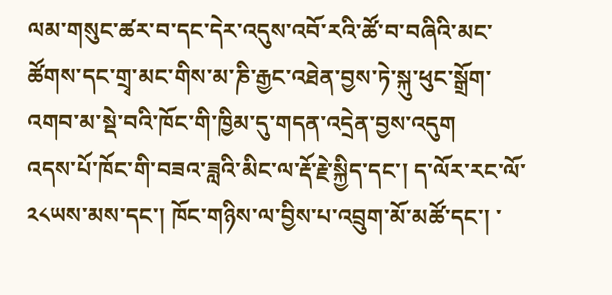ལམ་གསུང་ཚར་བ་དང་དེར་འདུས་འབོ་རའི་ཚོ་བ་བཞིའི་མང་ཚོགས་དང་གྲྭ་མང་གིས་མ་ཎི་རྒྱང་འཐེན་བྱས་ཏེ་སྐུ་ཕུང་སྒྲོག་འགབ་མ་སྡེ་བའི་ཁོང་གི་ཁྱིམ་དུ་གདན་འདྲེན་བྱས་འདུག
འདས་པོ་ཁོང་གི་བཟའ་ཟླའི་མིང་ལ་རྡོ་རྗེ་སྐྱིད་དང་། ད་ལོར་རང་ལོ་༢༨ཡས་མས་དང་། ཁོང་གཉིས་ལ་བྱིས་པ་འབྲུག་མོ་མཚོ་དང་། ་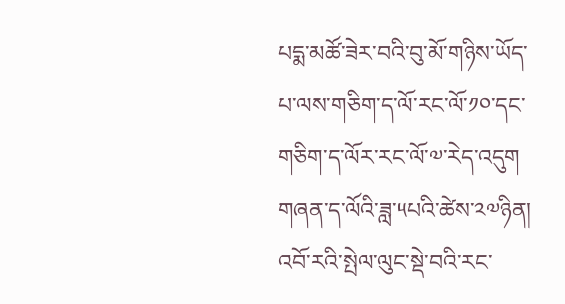པདྨ་མཚོ་ཟེར་བའི་བུ་མོ་གཉིས་ཡོད་པ་ལས་གཅིག་ད་ལོ་རང་ལོ་༡༠་དང་གཅིག་ད་ལོར་རང་ལོ་༧་རེད་འདུག
གཞན་ད་ལོའི་ཟླ་༥པའི་ཚེས་༢༧ཉིན། འབོ་རའི་སྤེལ་ལུང་སྡེ་བའི་རང་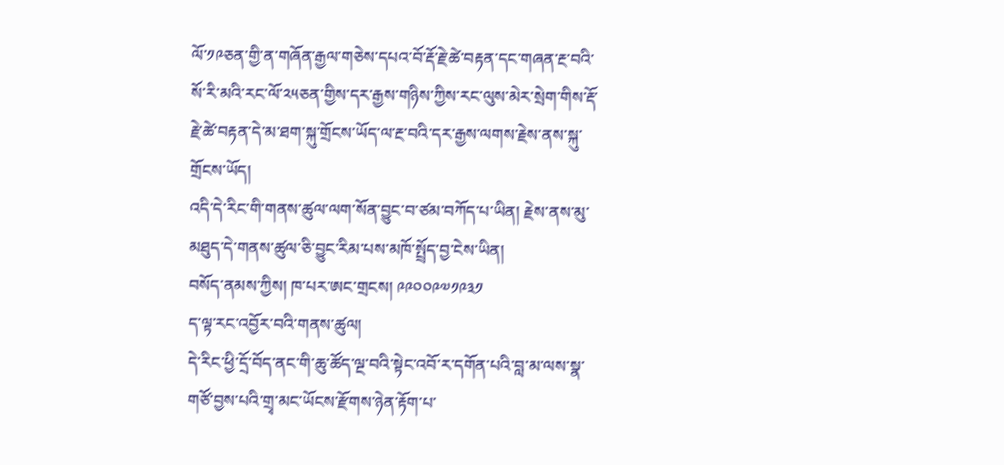ལོ་༡༩ཅན་གྱི་ན་གཞོན་རྒྱལ་གཅེས་དཔའ་བོ་རྡོ་རྗེ་ཚེ་བརྟན་དང་གཞན་རྔ་བའི་སོ་རི་མའི་རང་ལོ་༢༥ཅན་གྱིས་དར་རྒྱས་གཉིས་ཀྱིས་རང་ལུས་མེར་སྲེག་གིས་རྡོ་རྗེ་ཚེ་བརྟན་དེ་མ་ཐག་སྐུ་གྲོངས་ཡོད་ལ་རྔ་བའི་དར་རྒྱས་ལགས་རྗེས་ནས་སྐུ་གྲོངས་ཡོད།
འདི་དེ་རིང་གི་གནས་ཚུལ་ལག་སོན་བྱུང་བ་ཙམ་བཀོད་པ་ཡིན། རྗེས་ནས་མུ་མཐུད་དེ་གནས་ཚུལ་ཅི་བྱུང་རིམ་པས་མཁོ་སྤྲོད་བྱ་ངེས་ཡིན།
བསོད་ནམས་ཀྱིས། ཁ་པར་ཨང་གྲངས། ༩༩༠༠༩༧༡༩༣༡
ད་ལྟ་རང་འབྱོར་བའི་གནས་ཚུལ།
དེ་རིང་ཕྱི་དྲོ་བོད་ནང་གི་ཆུ་ཚོད་ལྔ་བའི་སྟེང་འབོ་ར་དགོན་པའི་བླ་མ་ལས་སྣ་གཙོ་བྱས་པའི་གྲྭ་མང་ཡོངས་རྫོགས་ཉེན་རྟོག་པ་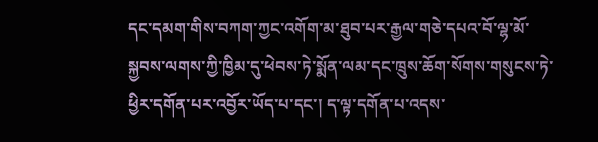དང་དམག་གིས་བཀག་ཀྱང་འགོག་མ་ཐུབ་པར་རྒྱལ་གཅེ་དཔའ་བོ་ལྷ་མོ་སྐྱབས་ལགས་ཀྱི་ཁྱིམ་དུ་ཕེབས་ཏེ་སྨོན་ལམ་དང་ཁྲུས་ཆོག་སོགས་གསུངས་ཏེ་ཕྱིར་དགོན་པར་འབྱོར་ཡོད་པ་དང་། ད་ལྟ་དགོན་པ་འདས་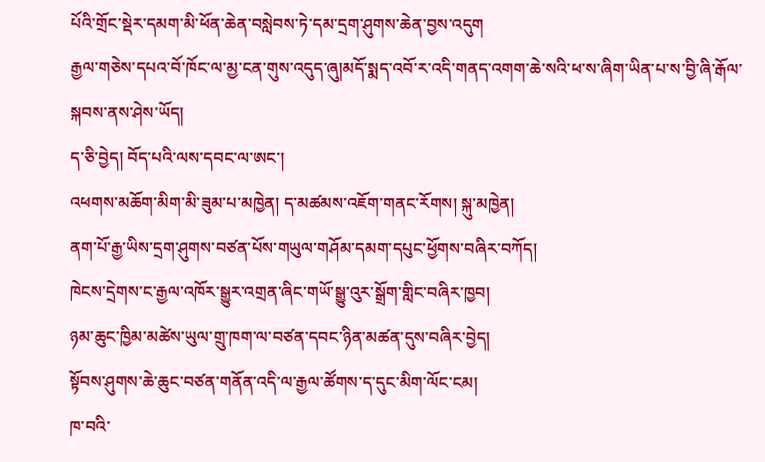པོའི་གྲོང་སྡེར་དམག་མི་ཕོན་ཆེན་བསླེབས་ཏེ་དམ་དྲག་ཤུགས་ཆེན་བྱས་འདུག
རྒྱལ་གཅེས་དཔའ་བོ་ཁོང་ལ་མྱ་ངན་གུས་འདུད་ཞུ།མདོ་སྨད་འབོ་ར་འདི་གནད་འགག་ཆེ་སའི་ཕ་ས་ཞིག་ཡིན་པ་ས་བྱི་ཞི་རྒོལ་སྐབས་ནས་ཤེས་ཡོད།
ད་ཅི་བྱེད། བོད་པའི་ལས་དབང་ལ་ཨང་།
འཕགས་མཆོག་མིག་མི་ཟུམ་པ་མཁྱེན། ད་མཚམས་འཇོག་གནང་རོགས། སྐུ་མཁྱེན།
ནག་པོ་རྒྱ་ཡིས་དྲག་ཤུགས་བཙན་པོས་གཡུལ་གཤོམ་དམག་དཔུང་ཕྱོགས་བཞིར་བཀོད།
ཁེངས་དྲེགས་ང་རྒྱལ་འཁོར་སྒྱུར་འགྲན་ཞིང་གཡོ་སྒྱུ་འུར་སྒྲོག་གླིང་བཞིར་ཁྱབ།
ཉམ་ཆུང་ཁྱིམ་མཚེས་ཡུལ་གྲུ་ཁག་ལ་བཙན་དབང་ཉིན་མཚན་དུས་བཞིར་བྱེད།
སྟོབས་ཤུགས་ཆེ་ཆུང་བཙན་གནོན་འདི་ལ་རྒྱལ་ཚོགས་ད་དུང་མིག་ལོང་ངམ།
ཁ་བའི་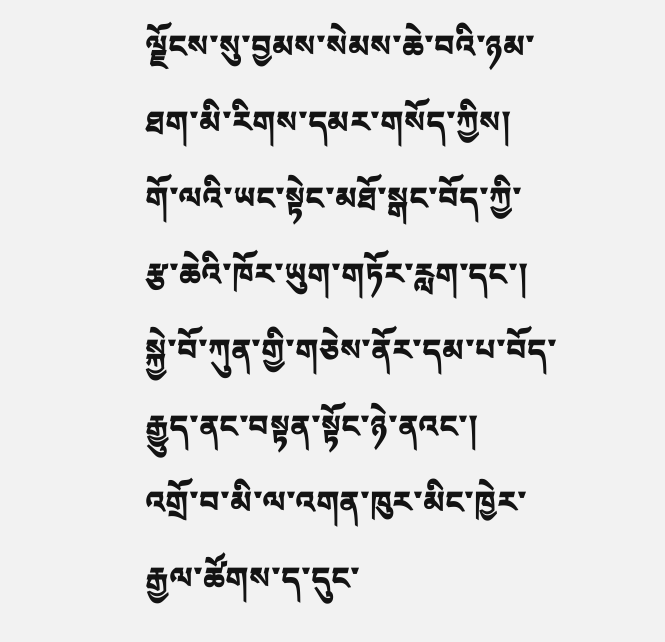ལྗོངས་སུ་བྱམས་སེམས་ཆེ་བའི་ཉམ་ཐག་མི་རིགས་དམར་གསོད་ཀྱིས།
གོ་ལའི་ཡང་སྟེང་མཐོ་སྒང་བོད་ཀྱི་རྩ་ཆེའི་ཁོར་ཡུག་གཏོར་རླག་དང་།
སྐྱེ་བོ་ཀུན་གྱི་གཅེས་ནོར་དམ་པ་བོད་རྒྱུད་ནང་བསྟན་སྟོང་ཉེ་ནའང་།
འགྲོ་བ་མི་ལ་འགན་ཁུར་མིང་ཁྱེར་རྒྱལ་ཚོགས་ད་དུང་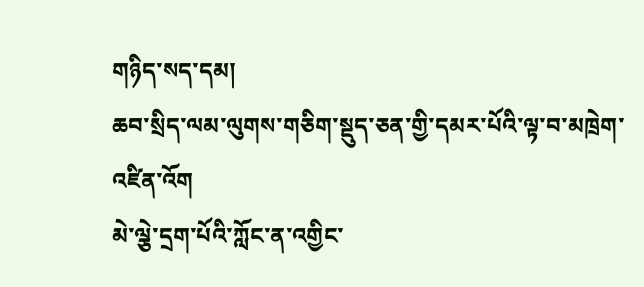གཉིད་སད་དམ།
ཆབ་སྲིད་ལམ་ལུགས་གཅིག་སྡུད་ཅན་གྱི་དམར་པོའི་ལྟ་བ་མཁྲེག་འཛིན་འོག
མེ་ལྕེ་དྲག་པོའི་ཀློང་ན་འགྱིང་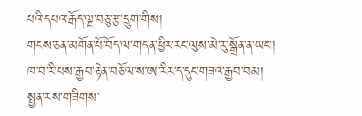པའི་དཔའ་རྒོད་ལྔ་བཅུ་རྩ་དྲུག་གིས།
གངས་ཅན་མགོན་པོ་བོད་ལ་གདན་ཕྱིར་རང་ལུས་མེ་རུ་སྒྲོན་ན་ཡང་།
ཁ་བ་རི་པས་རྒྱབ་རྟེན་བཅོལ་ས་ཨ་རིར་ད་དུང་གཟའ་རྒྱབ་བམ།
སྤྱན་རས་གཟིགས་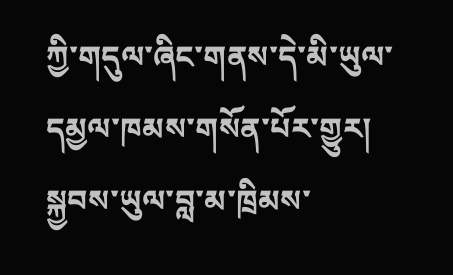ཀྱི་གདུལ་ཞིང་གནས་དེ་མི་ཡུལ་དམྱལ་ཁམས་གསོན་པོར་གྱུར།
སྐྱབས་ཡུལ་བླ་མ་ཁྲིམས་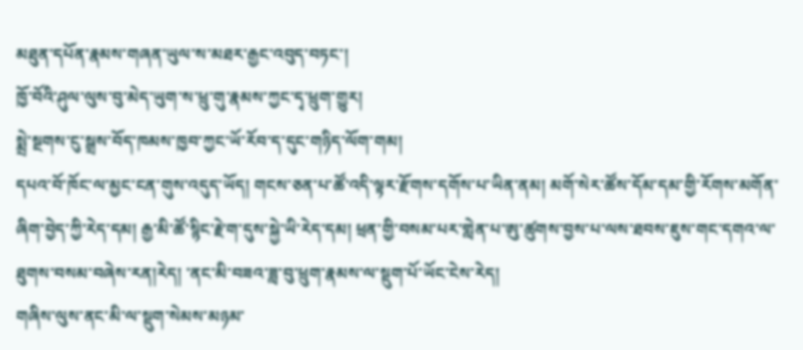མཐུན་དཔོན་རྣམས་གཞན་ཡུལ་ས་མཐར་རྒྱང་འབུད་བཏང་།
ཁྱོ་བོའི་ཤུལ་ལུས་བུ་མེད་ཡུག་ས་ཕྲུ་གུ་རྣམས་ཀྱང་དྭ་ཕྲུག་གྱུར།
སྨྲེ་སྔགས་ངུ་སྒྲས་བོད་ཁམས་ཁྱབ་ཀྱང་ཡོ་རོབ་ད་དུང་གཉིད་ལོག་གམ།
དཔའ་བོ་ཁོང་ལ་མྱང་ངན་གུས་འདུད་ཡོད། གངས་ཅན་པ་ཚོ་འདི་ལྟར་རྫོགས་དགོས་པ་ཡིན་ནམ། མགོ་སེར་ཚོས་དོམ་དམ་གྱི་རོགས་མགོན་ཞིག་བྱེད་ཀྱི་རེད་དམ། རྒྱ་མི་ཚོ་སྙིང་རྗེ་ག་དུས་སྐྱེ་ཡི་རེད་དམ། ཕྲན་གྱི་བསམ་པར་གླེན་པ་ཨུ་ཚུགས་བྱས་པ་ལས་ཐབས་ཇུས་གང་དགའ་ལ་ཐུགས་བསམ་བཞེས་རན།རེད། ་ནང་མི་བཟའ་ཟླ་བུ་ཕྲུག་རྣམས་ལ་སྡུག་པོ་ཡོང་ངེས་རེད།
གཞིས་ལུས་ནང་མི་ལ་སྡུག་སེམས་མཉམ་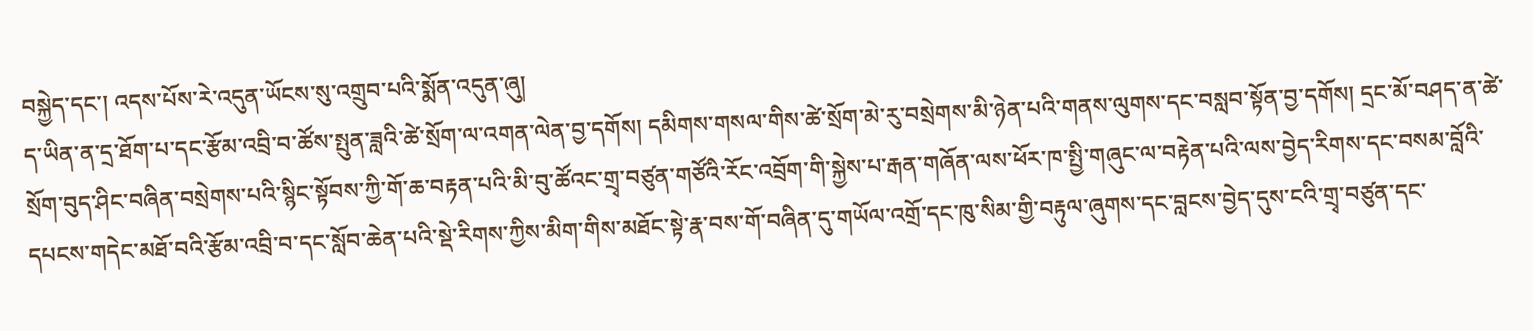བསྐྱེད་དང་། འདས་པོས་རེ་འདུན་ཡོངས་སུ་འགྲུབ་པའི་སྨོན་འདུན་ཞུ།
ད་ཡིན་ན་དྲ་ཐོག་པ་དང་རྩོམ་འབྲི་བ་ཚོས་སྤུན་ཟླའི་ཚེ་སྲོག་ལ་འགན་ལེན་བྱ་དགོས། དམིགས་གསལ་གིས་ཚེ་སྲོག་མེ་རུ་བསྲེགས་མི་ཉེན་པའི་གནས་ལུགས་དང་བསླབ་སྟོན་བྱ་དགོས། དྲང་མོ་བཤད་ན་ཚེ་སྲོག་བུད་ཤིང་བཞིན་བསྲེགས་པའི་སྙིང་སྟོབས་ཀྱི་གོ་ཆ་བརྟན་པའི་མི་བུ་ཚོའང་གྲྭ་བཙུན་གཙོའི་རོང་འབྲོག་གི་སྐྱེས་པ་རྒན་གཞོན་ལས་ཕོར་ཁ་སྤྱི་གཞུང་ལ་བརྟེན་པའི་ལས་བྱེད་རིགས་དང་བསམ་བློའི་དཔངས་གདེང་མཐོ་བའི་རྩོམ་འབྲི་བ་དང་སློབ་ཆེན་པའི་སྡེ་རིགས་ཀྱིས་མིག་གིས་མཐོང་སྟེ་རྣ་བས་གོ་བཞིན་དུ་གཡོལ་འགྲོ་དང་ཁུ་སིམ་གྱི་བརྟུལ་ཞུགས་དང་བླངས་བྱེད་དུས་ངའི་གྲྭ་བཙུན་དང་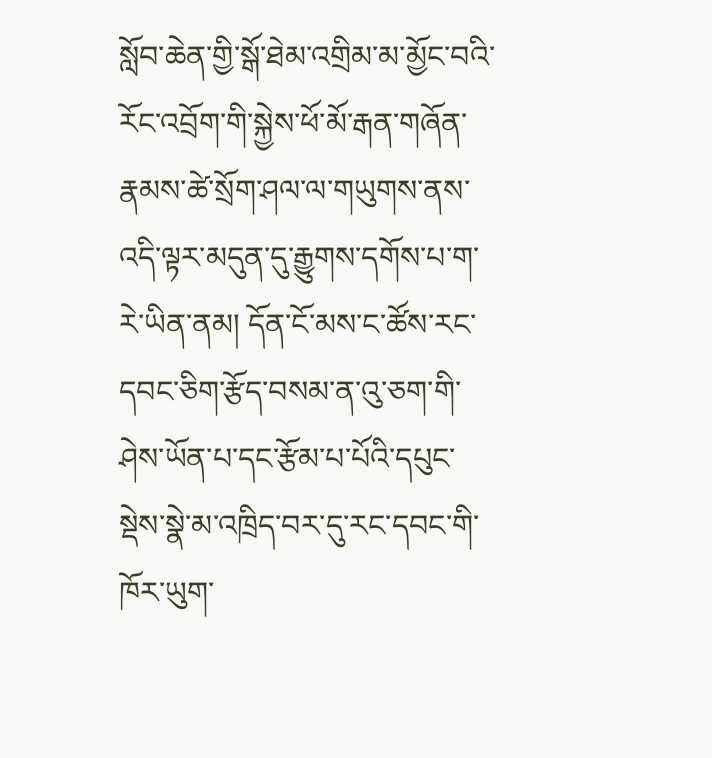སློབ་ཆེན་གྱི་སྒོ་ཐེམ་འགྲིམ་མ་མྱོང་བའི་རོང་འབྲོག་གི་སྐྱེས་ཕོ་མོ་རྒན་གཞོན་རྣམས་ཚེ་སྲོག་ཤལ་ལ་གཡུགས་ནས་འདི་ལྟར་མདུན་དུ་རྒྱུགས་དགོས་པ་ག་རེ་ཡིན་ནམ། དོན་ངོ་མས་ང་ཚོས་རང་དབང་ཅིག་རྩོད་བསམ་ན་འུ་ཅག་གི་ཤེས་ཡོན་པ་དང་རྩོམ་པ་པོའི་དཔུང་སྡེས་སྣེ་མ་འཁྲིད་བར་དུ་རང་དབང་གི་ཁོར་ཡུག་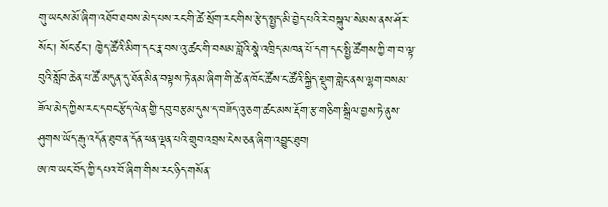གུ་ཡངས་མོ་ཞིག་འཐོབ་ཐབས་མེད་པས་རང་གི་ཚེ་སྲོག་རང་གིས་རྩེད་སྤྱད་མི་བྱེད་པའི་རེ་བསྐུལ་སེམས་ནས་ཤོར་སོང་། སོང་ཙང་། ཁྱེད་ཚོའི་མིག་དང་རྣ་བས་འུ་ཚང་གི་བསམ་བློའི་སྣེ་འཁྲིད་མཁན་པོ་དག་དང་སྤྱི་ཚོགས་ཀྱི་ག་བ་ལྟ་བུའི་སློབ་ཆེན་པ་ཚོ་མདུན་དུ་ཐོན་མིན་བལྟས་ཏེ་ནམ་ཞིག་གི་ཚེ་ན་ཁོང་ཚོས་ང་ཚོའི་སྐྱིད་སྡུག་གླེང་ནས་ལྷག་བསམ་ཟོལ་མེད་ཀྱིས་རང་དབང་རྩོད་ལེན་གྱི་དབུ་བརྩམ་དུས་ད་བཟོད་འུ་ཅག་ཚང་མས་རྡོག་རྩ་གཅིག་སྒྲིལ་བྱས་ཏེ་ནུས་ཤུགས་ཡོད་རྒུ་འདོན་ཐུབ་ན་དོན་ཕན་ལྡན་པའི་གྲུབ་འབྲས་ངེས་ཅན་ཞིག་འབྱུང་ཐུབ།
ཨ་ཁ་ཡང་བོད་ཀྱི་དཔའ་བོ་ཞིག་གིས་རང་ཉིད་གསོན་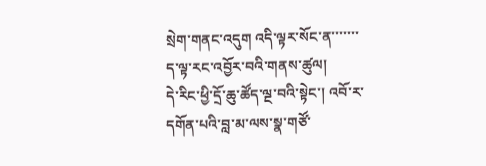སྲེག་གནང་འདུག འདི་ལྟར་སོང་ན་་་་་་་
ད་ལྟ་རང་འབྱོར་བའི་གནས་ཚུལ།
དེ་རིང་ཕྱི་དྲོ་ཆུ་ཚོད་ལྔ་བའི་སྟེང་། འབོ་ར་དགོན་པའི་བླ་མ་ལས་སྣ་གཙོ་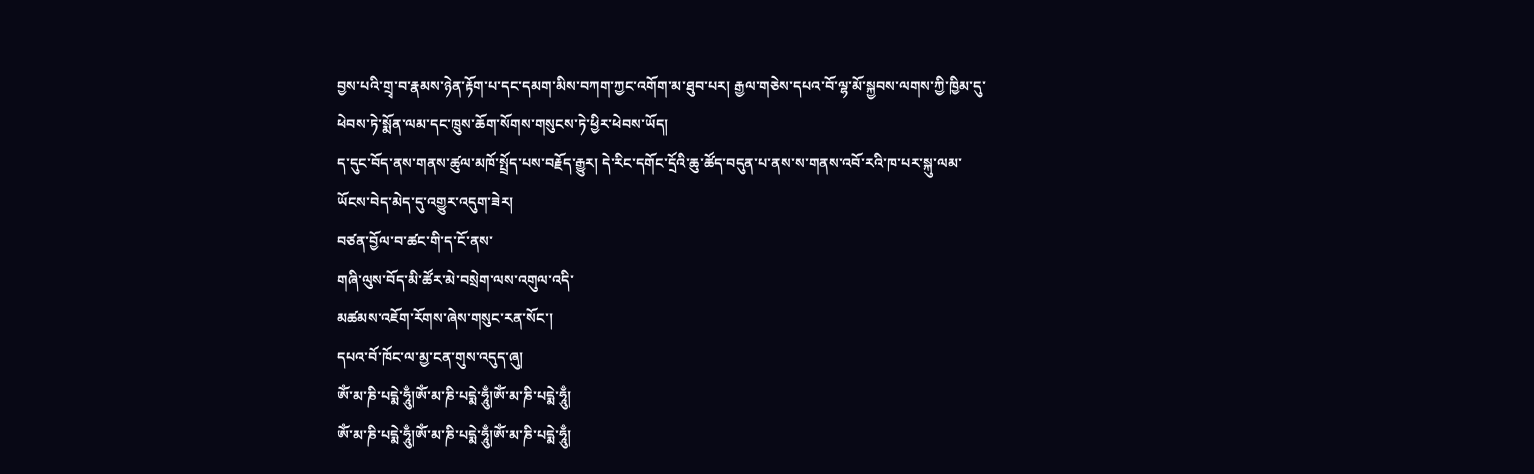བྱས་པའི་གྲྭ་བ་རྣམས་ཉེན་རྟོག་པ་དང་དམག་མིས་བཀག་ཀྱང་འགོག་མ་ཐུབ་པར། རྒྱལ་གཅེས་དཔའ་བོ་ལྷ་མོ་སྐྱབས་ལགས་ཀྱི་ཁྱིམ་དུ་ཕེབས་ཏེ་སྨོན་ལམ་དང་ཁྲུས་ཆོག་སོགས་གསུངས་ཏེ་ཕྱིར་ཕེབས་ཡོད།
ད་དུང་བོད་ནས་གནས་ཚུལ་མཁོ་སྤྲོད་པས་བརྗོད་རྒྱུར། དེ་རིང་དགོང་དྲོའི་ཆུ་ཚོད་བདུན་པ་ནས་ས་གནས་འབོ་རའི་ཁ་པར་སྐུ་ལམ་ཡོངས་བེད་མེད་དུ་འགྱུར་འདུག་ཟེར།
བཙན་བྱོལ་བ་ཚང་གི་ད་ངོ་ནས་
གཞི་ལུས་བོད་མི་ཚོར་མེ་བསྲེག་ལས་འགུལ་འདི་
མཚམས་འཇོག་རོགས་ཞེས་གསུང་རན་སོང་།
དཔའ་བོ་ཁོང་ལ་མྱ་ངན་གུས་འདུད་ཞུ།
ཨོཾ་མ་ཎི་པདྨེ་ཧཱུྃ།ཨོཾ་མ་ཎི་པདྨེ་ཧཱུྃ།ཨོཾ་མ་ཎི་པདྨེ་ཧཱུྃ།
ཨོཾ་མ་ཎི་པདྨེ་ཧཱུྃ།ཨོཾ་མ་ཎི་པདྨེ་ཧཱུྃ།ཨོཾ་མ་ཎི་པདྨེ་ཧཱུྃ།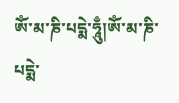ཨོཾ་མ་ཎི་པདྨེ་ཧཱུྃ།ཨོཾ་མ་ཎི་པདྨེ་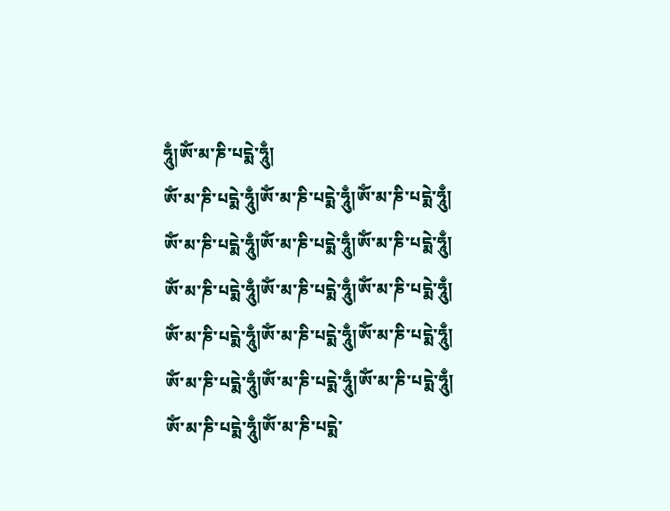ཧཱུྃ།ཨོཾ་མ་ཎི་པདྨེ་ཧཱུྃ།
ཨོཾ་མ་ཎི་པདྨེ་ཧཱུྃ།ཨོཾ་མ་ཎི་པདྨེ་ཧཱུྃ།ཨོཾ་མ་ཎི་པདྨེ་ཧཱུྃ།
ཨོཾ་མ་ཎི་པདྨེ་ཧཱུྃ།ཨོཾ་མ་ཎི་པདྨེ་ཧཱུྃ།ཨོཾ་མ་ཎི་པདྨེ་ཧཱུྃ།
ཨོཾ་མ་ཎི་པདྨེ་ཧཱུྃ།ཨོཾ་མ་ཎི་པདྨེ་ཧཱུྃ།ཨོཾ་མ་ཎི་པདྨེ་ཧཱུྃ།
ཨོཾ་མ་ཎི་པདྨེ་ཧཱུྃ།ཨོཾ་མ་ཎི་པདྨེ་ཧཱུྃ།ཨོཾ་མ་ཎི་པདྨེ་ཧཱུྃ།
ཨོཾ་མ་ཎི་པདྨེ་ཧཱུྃ།ཨོཾ་མ་ཎི་པདྨེ་ཧཱུྃ།ཨོཾ་མ་ཎི་པདྨེ་ཧཱུྃ།
ཨོཾ་མ་ཎི་པདྨེ་ཧཱུྃ།ཨོཾ་མ་ཎི་པདྨེ་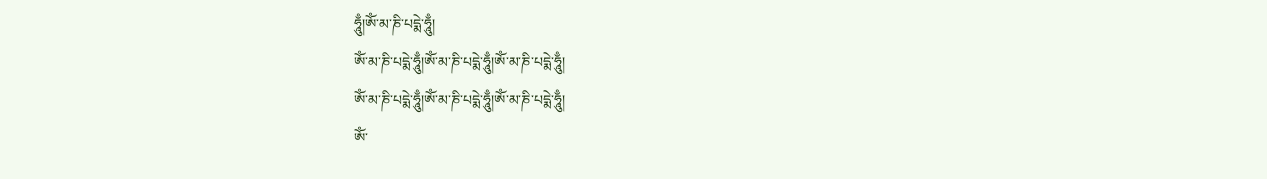ཧཱུྃ།ཨོཾ་མ་ཎི་པདྨེ་ཧཱུྃ།
ཨོཾ་མ་ཎི་པདྨེ་ཧཱུྃ།ཨོཾ་མ་ཎི་པདྨེ་ཧཱུྃ།ཨོཾ་མ་ཎི་པདྨེ་ཧཱུྃ།
ཨོཾ་མ་ཎི་པདྨེ་ཧཱུྃ།ཨོཾ་མ་ཎི་པདྨེ་ཧཱུྃ།ཨོཾ་མ་ཎི་པདྨེ་ཧཱུྃ།
ཨོཾ་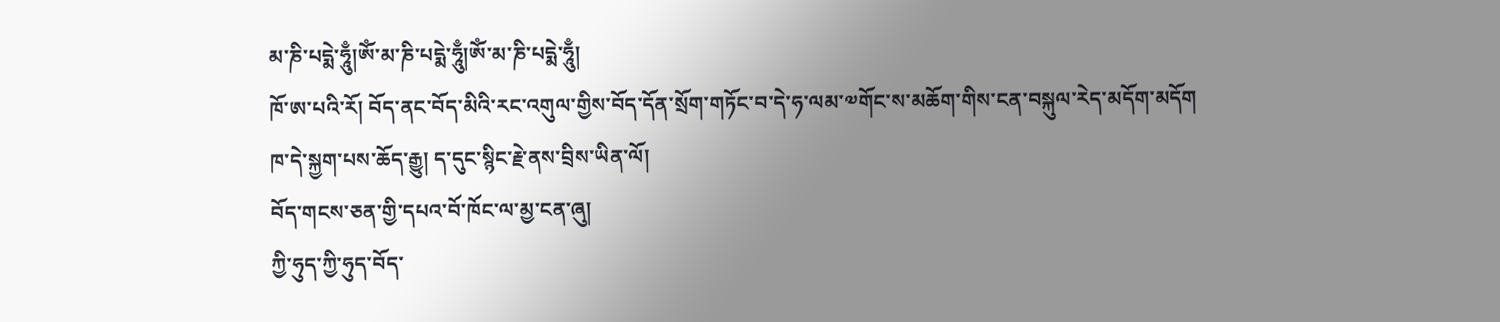མ་ཎི་པདྨེ་ཧཱུྃ།ཨོཾ་མ་ཎི་པདྨེ་ཧཱུྃ།ཨོཾ་མ་ཎི་པདྨེ་ཧཱུྃ།
ཁོ་ཨ་པའི་རོ། བོད་ནང་བོད་མིའི་རང་འགུལ་གྱིས་བོད་དོན་སྲོག་གཏོང་བ་དེ་ཧ་ལམ་༧གོང་ས་མཆོག་གིས་ངན་བསྐུལ་རེད་མདོག་མདོག
ཁ་དེ་སྐྱག་པས་ཆོད་རྒྱུ། ད་དུང་སྙིང་རྗེ་ནས་བྲིས་ཡིན་ལོ།
བོད་གངས་ཅན་གྱི་དཔའ་བོ་ཁོང་ལ་མྱ་ངན་ཞུ།
ཀྱི་ཧུད་ཀྱི་ཧུད་བོད་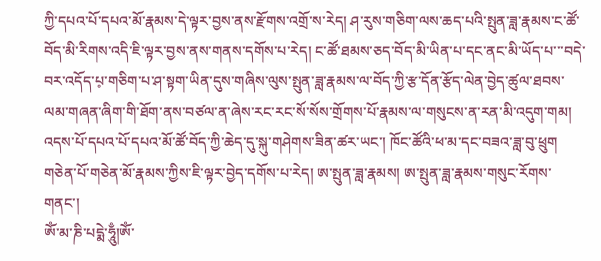ཀྱི་དཔའ་པོ་དཔའ་མོ་རྣམས་དེ་ལྟར་བྱས་ནས་རྫོགས་འགྲོ་ས་རེད། ཤ་རུས་གཅིག་ལས་ཆད་པའི་སྤུན་ཟླ་རྣམས་ང་ཚོ་བོད་མི་རིགས་འདི་ཇི་ལྟར་བྱས་ནས་གནས་དགོས་པ་རེད། ང་ཚོ་ཐམས་ཅད་བོད་མི་ཡིན་པ་དང་ནང་མི་ཡོད་པ་་་བདེ་བར་འདོད་པ༷་གཅིག་པ་ཤ་སྟག་ཡིན་དུས་གཞིས་ལུས་སྤུན་ཟླ་རྣམས་ལ་བོད་ཀྱི་རྩ་དོན་རྩོད་ལེན་བྱེད་ཚུལ་ཐབས་ལམ་གཞན་ཞིག་གི་ཐོག་ནས་བཙལ་ན་ཞེས་རང་རང་སོ་སོས་གྲོགས་པོ་རྣམས་ལ་གསུངས་ན་རན་མི་འདུག་གམ། འདས་པོ་དཔའ་པོ་དཔའ་མོ་ཚོ་བོད་ཀྱི་ཆེད་དུ་སྐུ་གཤེགས་ཟིན་ཚར་ཡང་། ཁོང་ཚོའི་ཕ་མ་དང་བཟའ་ཟླ་བུ་ཕྲུག གཅེན་པོ་གཅེན་མོ་རྣམས་ཀྱིས་ཇི་ལྟར་བྱེད་དགོས་པ་རེད། ཨ་སྤུན་ཟླ་རྣམས། ཨ་སྤུན་ཟླ་རྣམས་གསུང་རོགས་གནང་།
ཨོཾ་མ་ཎི་པདྨེ་ཧཱུྃ།ཨོཾ་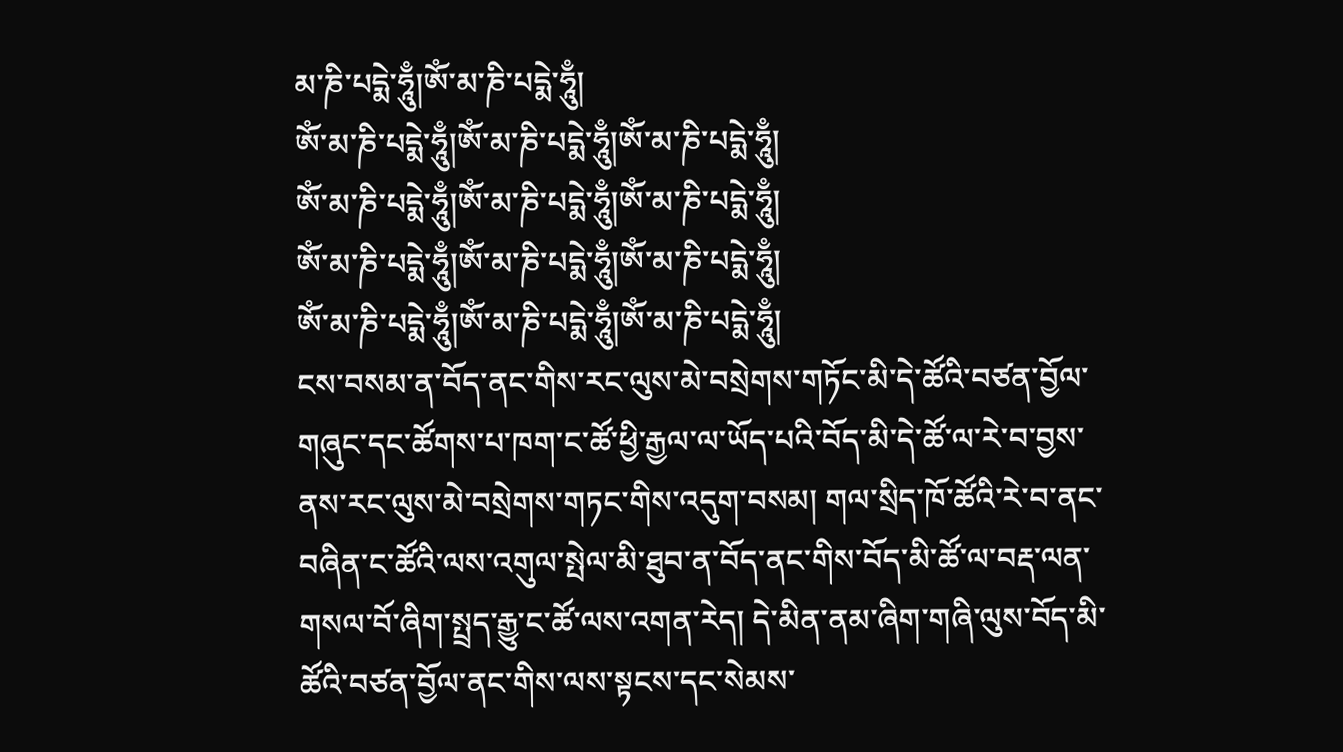མ་ཎི་པདྨེ་ཧཱུྃ།ཨོཾ་མ་ཎི་པདྨེ་ཧཱུྃ།
ཨོཾ་མ་ཎི་པདྨེ་ཧཱུྃ།ཨོཾ་མ་ཎི་པདྨེ་ཧཱུྃ།ཨོཾ་མ་ཎི་པདྨེ་ཧཱུྃ།
ཨོཾ་མ་ཎི་པདྨེ་ཧཱུྃ།ཨོཾ་མ་ཎི་པདྨེ་ཧཱུྃ།ཨོཾ་མ་ཎི་པདྨེ་ཧཱུྃ།
ཨོཾ་མ་ཎི་པདྨེ་ཧཱུྃ།ཨོཾ་མ་ཎི་པདྨེ་ཧཱུྃ།ཨོཾ་མ་ཎི་པདྨེ་ཧཱུྃ།
ཨོཾ་མ་ཎི་པདྨེ་ཧཱུྃ།ཨོཾ་མ་ཎི་པདྨེ་ཧཱུྃ།ཨོཾ་མ་ཎི་པདྨེ་ཧཱུྃ།
ངས་བསམ་ན་བོད་ནང་གིས་རང་ལུས་མེ་བསྲེགས་གཏོང་མི་དེ་ཚོའི་བཙན་བྱོལ་གཞུང་དང་ཚོགས་པ་ཁག་ང་ཚོ་ཕྱི་རྒྱལ་ལ་ཡོད་པའི་བོད་མི་དེ་ཚོ་ལ་རེ་བ་བྱས་ནས་རང་ལུས་མེ་བསྲེགས་གཏང་གིས་འདུག་བསམ། གལ་སྲིད་ཁོ་ཚོའི་རེ་བ་ནང་བཞིན་ང་ཚོའི་ལས་འགུལ་སྤེལ་མི་ཐུབ་ན་བོད་ནང་གིས་བོད་མི་ཚོ་ལ་བརྡ་ལན་གསལ་བོ་ཞིག་སྤྲད་རྒྱུ་ང་ཚོ་ལས་འགན་རེད། དེ་མིན་ནམ་ཞིག་གཞི་ལུས་བོད་མི་ཚོའི་བཙན་བྱོལ་ནང་གིས་ལས་སྟངས་དང་སེམས་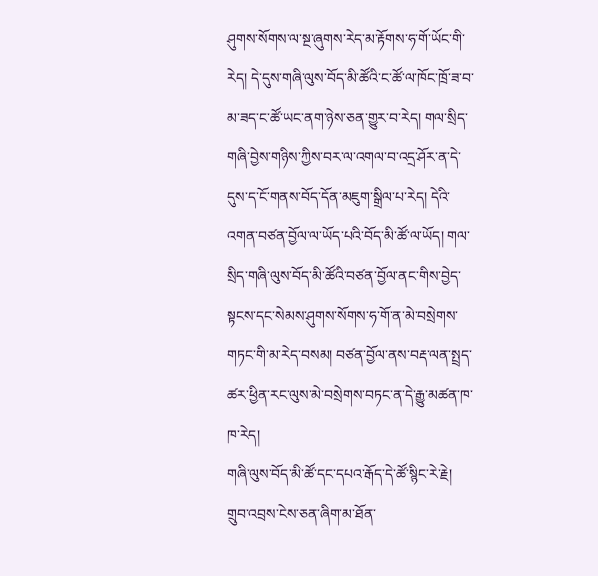ཤུགས་སོགས་ལ་སྔ་ཞུགས་རེད་མ་རྟོགས་ཧ་གོ་ཡོང་གི་རེད། དེ་དུས་གཞི་ལུས་བོད་མི་ཚོའི་ང་ཚོ་ལ་ཁོང་ཁྲོ་ཟ་བ་མ་ཟད་ང་ཚོ་ཡང་ནག་ཉེས་ཅན་གྱུར་བ་རེད། གལ་སྲིད་གཞི་བྱེས་གཉིས་ཀྱིས་བར་ལ་འགལ་བ་འདྲ་ཤོར་ན་དེ་དུས་ད་ངོ་གནས་བོད་དོན་མཇུག་སྒྲིལ་པ་རེད། དེའི་འགན་བཙན་བྱོལ་ལ་ཡོད་པའི་བོད་མི་ཚོ་ལ་ཡོད། གལ་སྲིད་གཞི་ལུས་བོད་མི་ཚོའི་བཙན་བྱོལ་ནང་གིས་བྱེད་སྟངས་དང་སེམས་ཤུགས་སོགས་ཧ་གོ་ན་མེ་བསྲེགས་གཏང་གི་མ་རེད་བསམ། བཙན་བྱོལ་ནས་བརྡ་ལན་སྤྲད་ཚར་ཕྱིན་རང་ལུས་མེ་བསྲེགས་བཏང་ན་དེ་རྒྱུ་མཚན་ཁ་ཁ་རེད།
གཞི་ལུས་བོད་མི་ཚོ་དང་དཔའ་རྒོད་དེ་ཚོ་སྙིང་རེ་རྗེ།
གྲུབ་འབྲས་ངེས་ཅན་ཞིག་མ་ཐོན་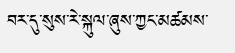བར་དུ་སུས་རེ་སྐུལ་ཞུས་ཀྱང་མཚམས་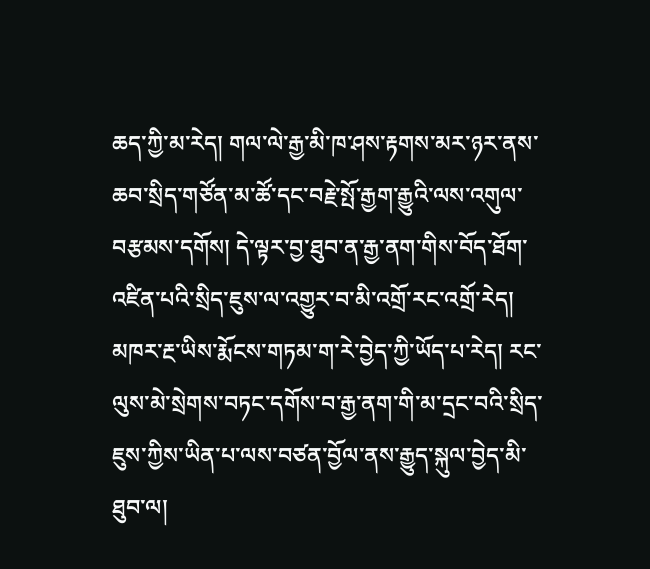ཆད་ཀྱི་མ་རེད། གལ་ལེ་རྒྱ་མི་ཁ་ཤས་རྟགས་མར་ཉར་ནས་ཆབ་སྲིད་གཙོན་མ་ཚོ་དང་བརྗེ་སྤོ་རྒྱག་རྒྱུའི་ལས་འགུལ་བརྩམས་དགོས། དེ་ལྟར་བྱ་ཐུབ་ན་རྒྱ་ནག་གིས་བོད་ཐོག་འཛིན་པའི་སྲིད་ཇུས་ལ་འགྱུར་བ་མི་འགྲོ་རང་འགྲོ་རེད།
མཁར་རྔ་ཡིས་རྨོངས་གཏམ་ག་རེ་བྱེད་ཀྱི་ཡོད་པ་རེད། རང་ལུས་མེ་སྲེགས་བཏང་དགོས་བ་རྒྱ་ནག་གི་མ་དྲང་བའི་སྲིད་ཇུས་ཀྱིས་ཡིན་པ་ལས་བཙན་བྱོལ་ནས་རྒྱུད་སྐུལ་བྱེད་མི་ཐུབ་ལ།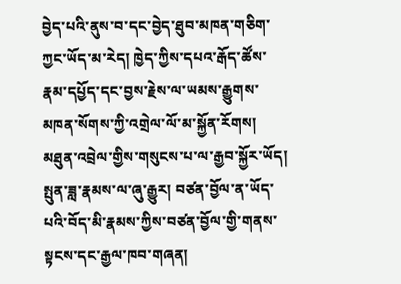བྱེད་པའི་ནུས་བ་དང་བྱེད་ཐུབ་མཁན་གཅིག་ཀྱང་ཡོད་མ་རེད། ཁྱེད་ཀྱིས་དཔའ་རྒོད་ཚོས་རྣམ་དཔྱོད་དང་བྱས་རྗེས་ལ་ཡམས་རྒྱུགས་མཁན་སོགས་ཀྱི་འགྲེལ་ལོ་མ་སྐྱོན་རོགས།
མཐུན་འབྲེལ་གྱིས་གསུངས་པ་ལ་རྒྱབ་སྐྱོར་ཡོད།
སྤུན་ཟླ་རྣམས་ལ་ཞུ་རྒྱུར། བཙན་བྱོལ་ན་ཡོད་པའི་བོད་མི་རྣམས་ཀྱིས་བཙན་བྱོལ་གྱི་གནས་སྟངས་དང་རྒྱལ་ཁབ་གཞན།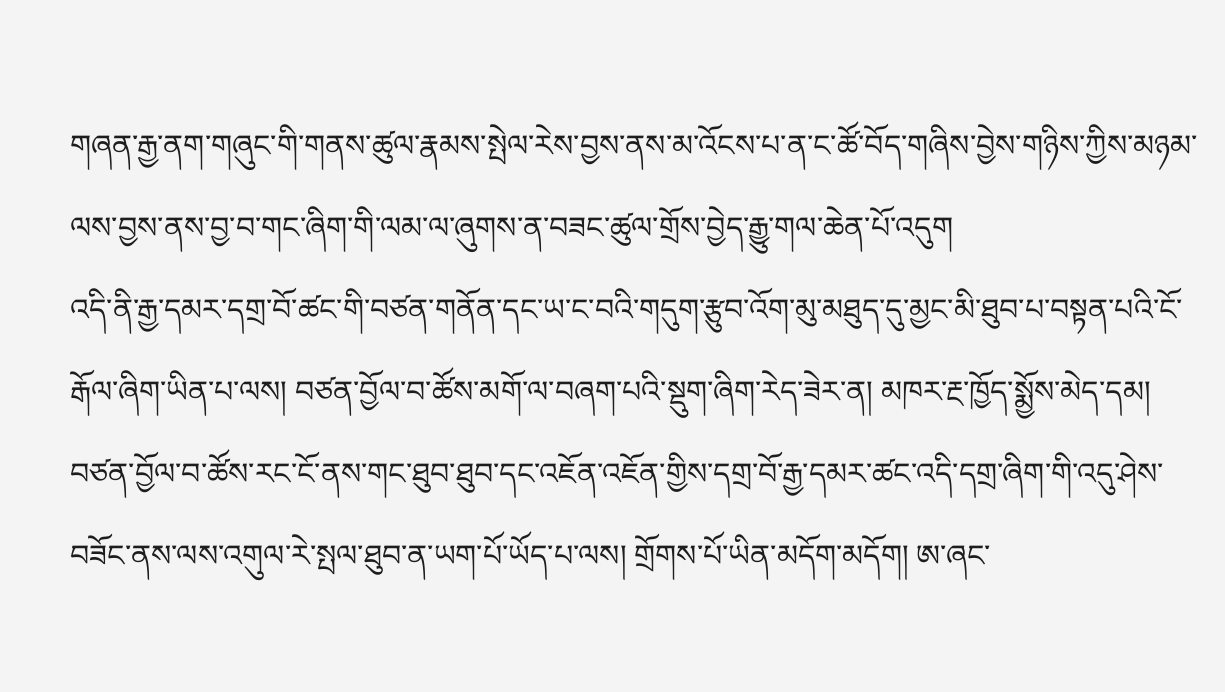གཞན་རྒྱ་ནག་གཞུང་གི་གནས་ཚུལ་རྣམས་སྤེལ་རེས་བྱས་ནས་མ་འོངས་པ་ན་ང་ཚོ་བོད་གཞིས་བྱེས་གཉིས་ཀྱིས་མཉམ་ལས་བྱས་ནས་བྱ་བ་གང་ཞིག་གི་ལམ་ལ་ཞུགས་ན་བཟང་ཚུལ་གྲོས་བྱེད་རྒྱུ་གལ་ཆེན་པོ་འདུག
འདི་ནི་རྒྱ་དམར་དགྲ་བོ་ཚང་གི་བཙན་གནོན་དང་ཡ་ང་བའི་གདུག་རྩུབ་འོག་མུ་མཐུད་དུ་མྱང་མི་ཐུབ་པ་བསྟན་པའི་ངོ་རྒོལ་ཞིག་ཡིན་པ་ལས། བཙན་བྱོལ་བ་ཚོས་མགོ་ལ་བཞག་པའི་སྡུག་ཞིག་རེད་ཟེར་ན། མཁར་རྔ་ཁྱོད་སྨྱོས་མེད་དམ།
བཙན་བྱོལ་བ་ཚོས་རང་ངོ་ནས་གང་ཐུབ་ཐུབ་དང་འཇོན་འཇོན་གྱིས་དགྲ་བོ་རྒྱ་དམར་ཚང་འདི་དགྲ་ཞིག་གི་འདུ་ཤེས་བཟོང་ནས་ལས་འགུལ་རེ་སྤལ་ཐུབ་ན་ཡག་པོ་ཡོད་པ་ལས། གྲོགས་པོ་ཡིན་མདོག་མདོག། ཨ་ཞང་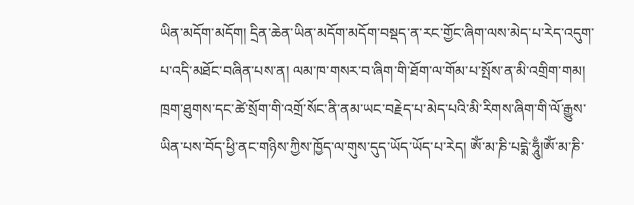ཡིན་མདོག་མདོག། དྲིན་ཆེན་ཡིན་མདོག་མདོག་བསྡད་ན་རང་གྱོང་ཞིག་ལས་མེད་པ་རེད་འདུག་པ་འདི་མཐོང་བཞིན་པས་ན། ལམ་ཁ་གསར་བ་ཞིག་གི་ཐོག་ལ་གོམ་པ་སྤོས་ན་མི་འགྲིག་གམ།
ཁྲག་ཐུགས་དང་ཚེ་སྲོག་གི་འགྲོ་སོང་ནི་ནམ་ཡང་བརྗེད་པ་མེད་པའི་མི་རིགས་ཞིག་གི་ལོ་རྒྱུས་ཡིན་པས་བོད་ཕྱི་ནང་གཉིས་ཀྱིས་ཁྱོད་ལ་གུས་དུད་ཡོད་ཡོད་པ་རེད། ཨོཾ་མ་ཎི་པདྨེ་ཧཱུྃ།ཨོཾ་མ་ཎི་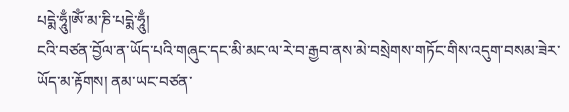པདྨེ་ཧཱུྃ།ཨོཾ་མ་ཎི་པདྨེ་ཧཱུྃ།
ངའི་བཙན་བྱོལ་ན་ཡོད་པའི་གཞུང་དང་མི་མང་ལ་རེ་བ་རྒྱབ་ནས་མེ་བསྲེགས་གཏོང་གིས་འདུག་བསམ་ཟེར་ཡོད་མ་རྟོགས། ནམ་ཡང་བཙན་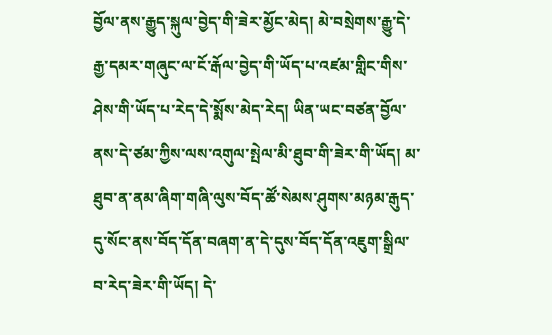བྱོལ་ནས་རྒྱུད་སྐུལ་བྱེད་གི་ཟེར་མྱོང་མེད། མེ་བསྲེགས་རྒྱུ་དེ་རྒྱ་དམར་གཞུང་ལ་ངོ་རྒོལ་བྱེད་གི་ཡོད་པ་འཛམ་གླིང་གིས་ཤེས་གི་ཡོད་པ་རེད་དེ་སྨོས་མེད་རེད། ཡིན་ཡང་བཙན་བྱོལ་ནས་དེ་ཙམ་ཀྱིས་ལས་འགུལ་སྤེལ་མི་ཐུབ་གི་ཟེར་གི་ཡོད། མ་ཐུབ་ན་ནམ་ཞིག་གཞི་ལུས་བོད་ཚོ་སེམས་ཤུགས་མཉམ་རྒུད་དུ་སོང་ནས་བོད་དོན་བཞག་ན་དེ་དུས་བོད་དོན་འཇུག་སྒྲིལ་བ་རེད་ཟེར་གི་ཡོད། དེ་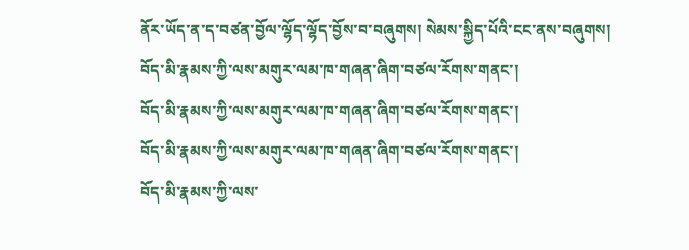ནོར་ཡོད་ན་ད་བཙན་བྱོལ་ལྷོད་ལྷོད་བྱོས་བ་བཞུགས། སེམས་སྐྱིད་པོའི་ངང་ནས་བཞུགས།
བོད་མི་རྣམས་ཀྱི་ལས་མགུར་ལམ་ཁ་གཞན་ཞིག་བཙལ་རོགས་གནང་།
བོད་མི་རྣམས་ཀྱི་ལས་མགུར་ལམ་ཁ་གཞན་ཞིག་བཙལ་རོགས་གནང་།
བོད་མི་རྣམས་ཀྱི་ལས་མགུར་ལམ་ཁ་གཞན་ཞིག་བཙལ་རོགས་གནང་།
བོད་མི་རྣམས་ཀྱི་ལས་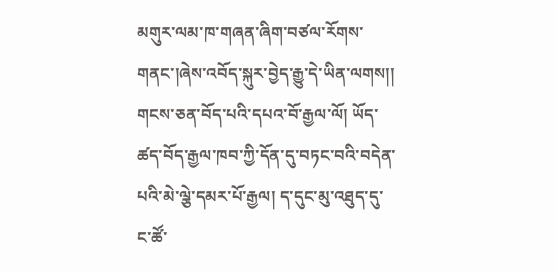མགུར་ལམ་ཁ་གཞན་ཞིག་བཙལ་རོགས་གནང་།ཞེས་འབོད་སྐུར་བྱེད་རྒྱུ་དེ་ཡིན་ལགས།།
གངས་ཅན་བོད་པའི་དཔའ་བོ་རྒྱལ་ལོ། ཡོད་ཚད་བོད་རྒྱལ་ཁབ་ཀྱི་དོན་དུ་བཏང་བའི་བདེན་པའི་མེ་ལྕེ་དམར་པོ་རྒྱལ། ད་དུང་མུ་འཐུད་དུ་ང་ཚོ་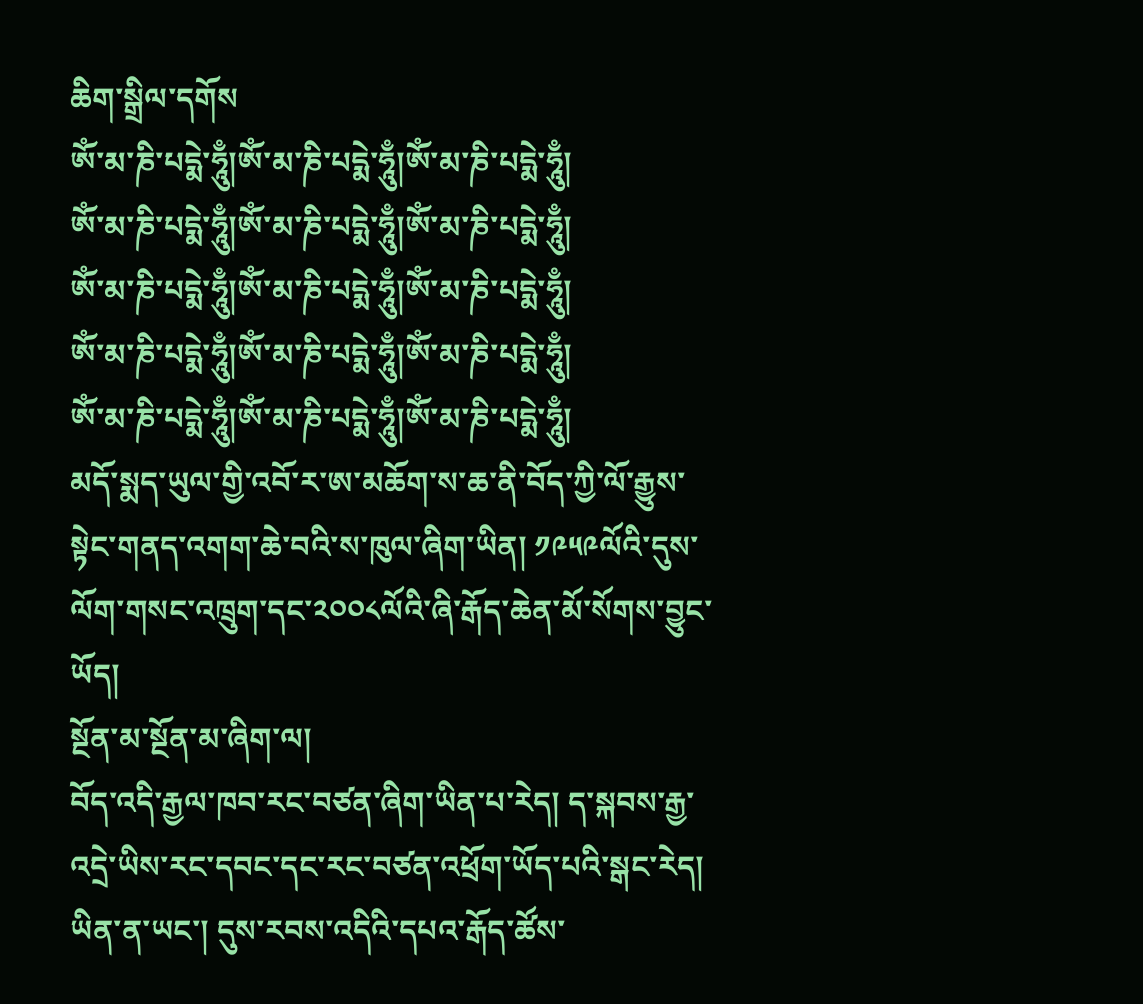ཆིག་སྒྲིལ་དགོས
ཨོཾ་མ་ཎི་པདྨེ་ཧཱུྃ།ཨོཾ་མ་ཎི་པདྨེ་ཧཱུྃ།ཨོཾ་མ་ཎི་པདྨེ་ཧཱུྃ།
ཨོཾ་མ་ཎི་པདྨེ་ཧཱུྃ།ཨོཾ་མ་ཎི་པདྨེ་ཧཱུྃ།ཨོཾ་མ་ཎི་པདྨེ་ཧཱུྃ།
ཨོཾ་མ་ཎི་པདྨེ་ཧཱུྃ།ཨོཾ་མ་ཎི་པདྨེ་ཧཱུྃ།ཨོཾ་མ་ཎི་པདྨེ་ཧཱུྃ།
ཨོཾ་མ་ཎི་པདྨེ་ཧཱུྃ།ཨོཾ་མ་ཎི་པདྨེ་ཧཱུྃ།ཨོཾ་མ་ཎི་པདྨེ་ཧཱུྃ།
ཨོཾ་མ་ཎི་པདྨེ་ཧཱུྃ།ཨོཾ་མ་ཎི་པདྨེ་ཧཱུྃ།ཨོཾ་མ་ཎི་པདྨེ་ཧཱུྃ།
མདོ་སྨད་ཡུལ་གྱི་འབོ་ར་ཨ་མཆོག་ས་ཆ་ནི་བོད་ཀྱི་ལོ་རྒྱུས་སྟེང་གནད་འགག་ཆེ་བའི་ས་ཁུལ་ཞིག་ཡིན། ༡༩༥༩ལོའི་དུས་ལོག་གསང་འཁྲུག་དང་༢༠༠༨ལོའི་ཞི་རྒོད་ཆེན་མོ་སོགས་བྱུང་ཡོད།
སྔོན་མ་སྔོན་མ་ཞིག་ལ།
བོད་འདི་རྒྱལ་ཁབ་རང་བཙན་ཞིག་ཡིན་པ་རེད། ད་སྐབས་རྒྱ་འདྲེ་ཡིས་རང་དབང་དང་རང་བཙན་འཕྲོག་ཡོད་པའི་སྒང་རེད། ཡིན་ན་ཡང་། དུས་རབས་འདིའི་དཔའ་རྒོད་ཚོས་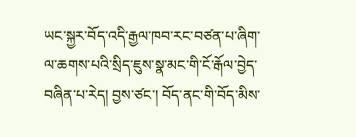ཡང་སྐྱར་བོད་འདི་རྒྱལ་ཁབ་རང་བཙན་པ་ཞིག་ལ་ཆགས་པའི་སྲིད་ཇུས་སྣ་མང་གི་ངོ་རྒོལ་བྱེད་བཞིན་པ་རེད། བྱས་ཙང་། བོད་ནང་གི་བོད་མིས་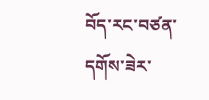བོད་རང་བཙན་དགོས་ཟེར་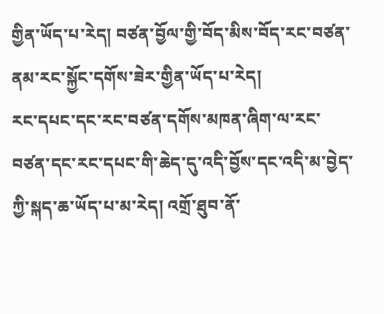གྱིན་ཡོད་པ་རེད། བཙན་བྱོལ་གྱི་བོད་མིས་བོད་རང་བཙན་ནམ་རང་སྐྱོང་དགོས་ཟེར་གྱིན་ཡོད་པ་རེད།
རང་དཔང་དང་རང་བཙན་དགོས་མཁན་ཞིག་ལ་རང་བཙན་དང་རང་དཔང་གི་ཆེད་དུ་འདི་བྱོས་དང་འདི་མ་བྱེད་ཀྱི་སྐད་ཆ་ཡོད་པ་མ་རེད། འགྲོ་ཐུབ་ནོ་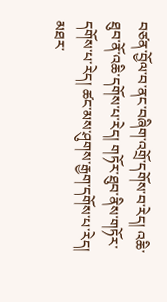བཙན་བྱོལ་བ་ནང་བཞིག་འགྲོ་དགོས་བ་རེད། འཆི་ཐུབ་ནོ་འཆི་དགོས་པ་རེད། གཏོར་ཐུབ་ནིས་གཏོར་དགོས་པ་རེད། ཚང་མས་ཤུགས་རྒྱག་དགོས་པ་རེད།
མཐར་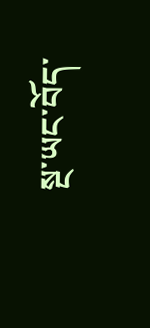སྔ་ཡང་བོད་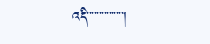འདི་་་་་་་་་་་་་་་།